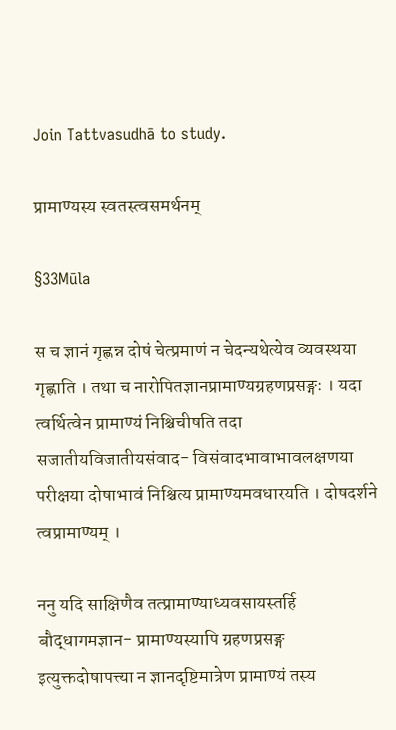Join Tattvasudhā to study.

प्रामाण्यस्य स्वतस्त्वसमर्थनम्

§33Mūla

स च ज्ञानं गृह्णन्न दोषं चेत्प्रमाणं न चेदन्यथेत्येव व्यवस्थया गृह्णाति । तथा च नारोपितज्ञानप्रामाण्यग्रहणप्रसङ्गः । यदा त्वर्थित्वेन प्रामाण्यं निश्चिचीषति तदा सजातीयविजातीयसंवाद- विसंवादभावाभावलक्षणया परीक्षया दोषाभावं निश्चित्य प्रामाण्यमवधारयति । दोषदर्शने त्वप्रामाण्यम् ।

ननु यदि साक्षिणैव तत्प्रामाण्याध्यवसायस्तर्हि बौद्धागमज्ञान- प्रामाण्यस्यापि ग्रहणप्रसङ्ग इत्युक्तदोषापत्त्या न ज्ञानदृष्टिमात्रेण प्रामाण्यं तस्य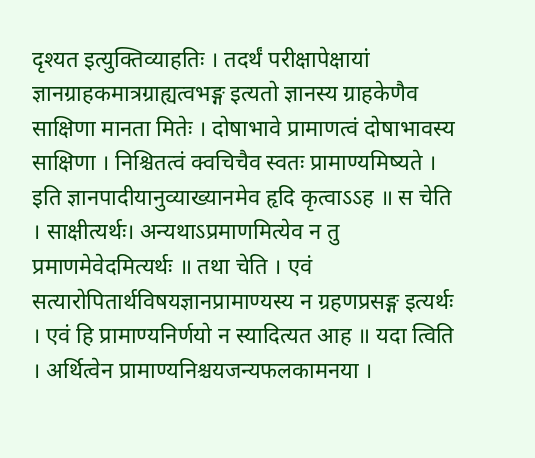दृश्यत इत्युक्तिव्याहतिः । तदर्थं परीक्षापेक्षायां ज्ञानग्राहकमात्रग्राह्यत्वभङ्ग इत्यतो ज्ञानस्य ग्राहकेणैव साक्षिणा मानता मितेः । दोषाभावे प्रामाणत्वं दोषाभावस्य साक्षिणा । निश्चितत्वं क्वचिचैव स्वतः प्रामाण्यमिष्यते । इति ज्ञानपादीयानुव्याख्यानमेव हृदि कृत्वाऽऽह ॥ स चेति । साक्षीत्यर्थः। अन्यथाऽप्रमाणमित्येव न तु प्रमाणमेवेदमित्यर्थः ॥ तथा चेति । एवं सत्यारोपितार्थविषयज्ञानप्रामाण्यस्य न ग्रहणप्रसङ्ग इत्यर्थः । एवं हि प्रामाण्यनिर्णयो न स्यादित्यत आह ॥ यदा त्विति । अर्थित्वेन प्रामाण्यनिश्चयजन्यफलकामनया ।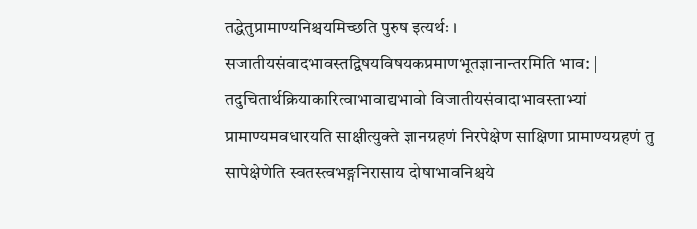तद्धेतुप्रामाण्यनिश्चयमिच्छति पुरुष इत्यर्थः । सजातीयसंवादभावस्तद्विषयविषयकप्रमाणभूतज्ञानान्तरमिति भाव: | तदुचितार्थक्रियाकारित्वाभावाद्यभावो विजातीयसंवादाभावस्ताभ्यां प्रामाण्यमवधारयति साक्षीत्युक्ते ज्ञानग्रहणं निरपेक्षेण साक्षिणा प्रामाण्यग्रहणं तु सापेक्षेणेति स्वतस्त्वभङ्गनिरासाय दोषाभावनिश्चये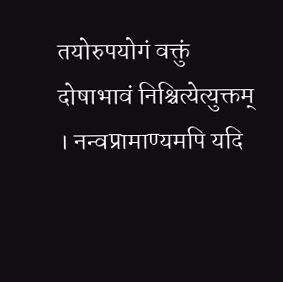तयोरुपयोगं वक्तुं दोषाभावं निश्चित्येत्युक्तम् । नन्वप्रामाण्यमपि यदि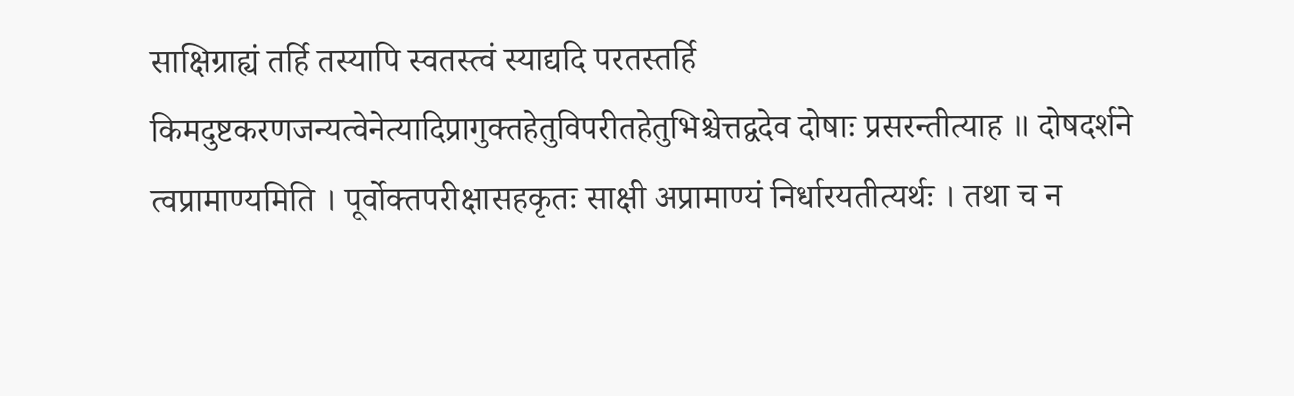साक्षिग्राह्यं तर्हि तस्यापि स्वतस्त्वं स्याद्यदि परतस्तर्हि किमदुष्टकरणजन्यत्वेनेत्यादिप्रागुक्तहेतुविपरीतहेतुभिश्चेत्तद्वदेव दोषाः प्रसरन्तीत्याह ॥ दोषदर्शने त्वप्रामाण्यमिति । पूर्वोक्तपरीक्षासहकृतः साक्षी अप्रामाण्यं निर्धारयतीत्यर्थः । तथा च न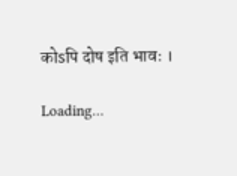कोsपि दोष इति भावः ।

Loading…